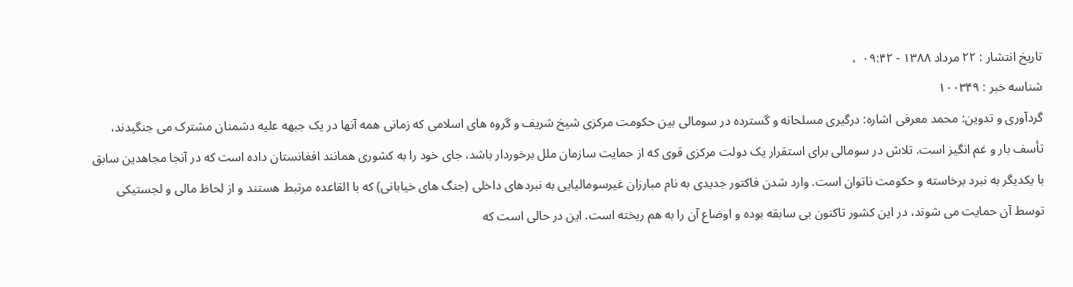تاریخ انتشار : ۲۲ مرداد ۱۳۸۸ - ۰۹:۴۲  ،
شناسه خبر : ۱۰۰۳۴۹
گردآوری و تدوین: محمد معرفی اشاره: درگیری مسلحانه و گسترده در سومالی بین حکومت مرکزی شیخ شریف و گروه های اسلامی که زمانی همه آنها در یک جبهه علیه دشمنان مشترک می جنگیدند، تأسف بار و غم انگیز است. تلاش در سومالی برای استقرار یک دولت مرکزی قوی که از حمایت سازمان ملل برخوردار باشد، جای خود را به کشوری همانند افغانستان داده است که در آنجا مجاهدین سابق با یکدیگر به نبرد برخاسته و حکومت ناتوان است. وارد شدن فاکتور جدیدی به نام مبارزان غیرسومالیایی به نبردهای داخلی (جنگ های خیابانی) که با القاعده مرتبط هستند و از لحاظ مالی و لجستیکی توسط آن حمایت می شوند، در این کشور تاکنون بی سابقه بوده و اوضاع آن را به هم ریخته است. این در حالی است که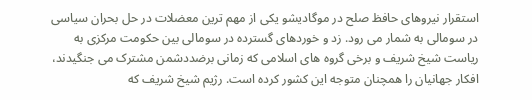استقرار نیروهای حافظ صلح در موگادیشو یکی از مهم ترین معضلات در حل بحران سیاسی در سومالی به شمار می رود. زد و خوردهای گسترده در سومالی بین حکومت مرکزی به ریاست شیخ شریف و برخی گروه های اسلامی که زمانی برضددشمن مشترک می جنگیدند، افکار جهانیان را همچنان متوجه این کشور کرده است. رژیم شیخ شریف که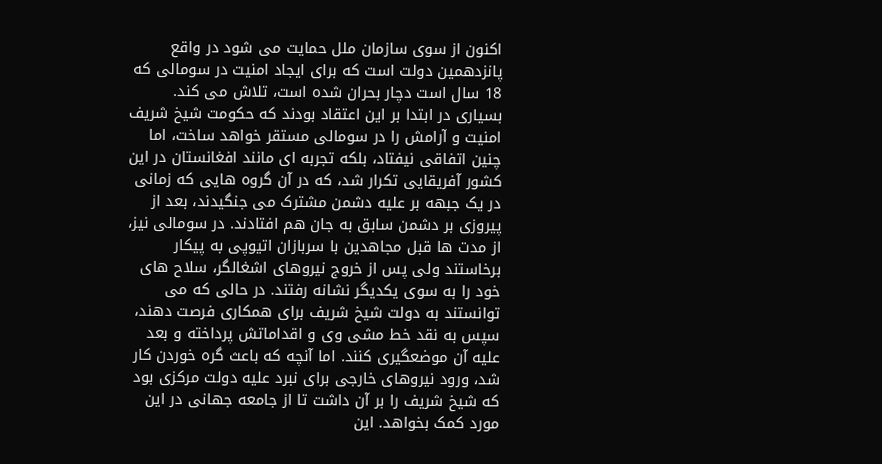اکنون از سوی سازمان ملل حمایت می شود در واقع پانزدهمین دولت است که برای ایجاد امنیت در سومالی که 18 سال است دچار بحران شده است، تلاش می کند. بسیاری در ابتدا بر این اعتقاد بودند که حکومت شیخ شریف امنیت و آرامش را در سومالی مستقر خواهد ساخت، اما چنین اتفاقی نیفتاد، بلکه تجربه ای مانند افغانستان در این کشور آفریقایی تکرار شد، که در آن گروه هایی که زمانی در یک جبهه بر علیه دشمن مشترک می جنگیدند، بعد از پیروزی بر دشمن سابق به جان هم افتادند. در سومالی نیز، از مدت ها قبل مجاهدین با سربازان اتیوپی به پیکار برخاستند ولی پس از خروج نیروهای اشغالگر، سلاح های خود را به سوی یکدیگر نشانه رفتند. در حالی که می توانستند به دولت شیخ شریف برای همکاری فرصت دهند، سپس به نقد خط مشی وی و اقداماتش پرداخته و بعد علیه آن موضعگیری کنند. اما آنچه که باعث گره خوردن کار شد، ورود نیروهای خارجی برای نبرد علیه دولت مرکزی بود که شیخ شریف را بر آن داشت تا از جامعه جهانی در این مورد کمک بخواهد. این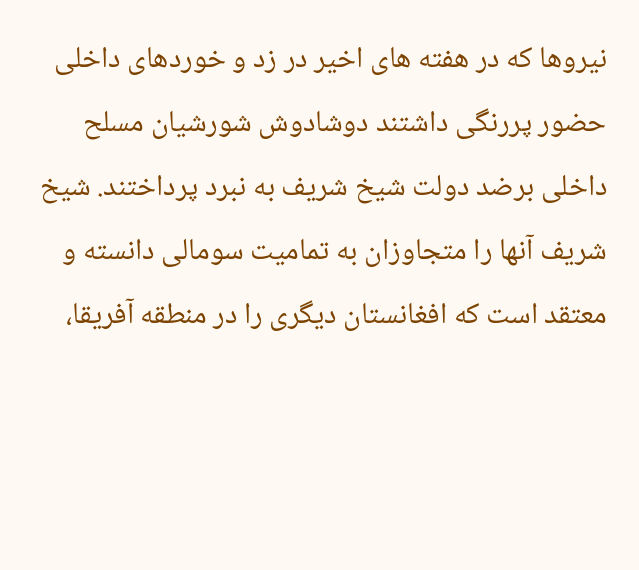نیروها که در هفته های اخیر در زد و خوردهای داخلی حضور پررنگی داشتند دوشادوش شورشیان مسلح داخلی برضد دولت شیخ شریف به نبرد پرداختند. شیخ شریف آنها را متجاوزان به تمامیت سومالی دانسته و معتقد است که افغانستان دیگری را در منطقه آفریقا،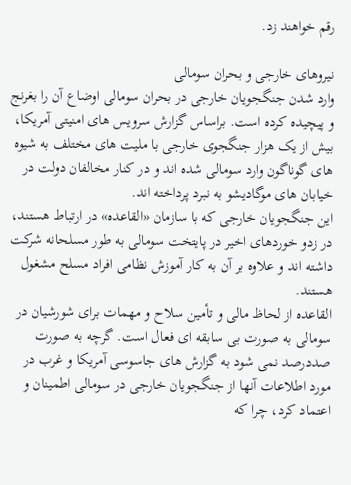رقم خواهند زد.

نیروهای خارجی و بحران سومالی
وارد شدن جنگجویان خارجی در بحران سومالی اوضاع آن را بغرنج و پیچیده کرده است. براساس گزارش سرویس های امنیتی آمریکا، بیش از یک هزار جنگجوی خارجی با ملیت های مختلف به شیوه های گوناگون وارد سومالی شده اند و در کنار مخالفان دولت در خیابان های موگادیشو به نبرد پرداخته اند.
این جنگجویان خارجی که با سازمان «القاعده» در ارتباط هستند، در زدو خوردهای اخیر در پایتخت سومالی به طور مسلحانه شرکت داشته اند و علاوه بر آن به کار آموزش نظامی افراد مسلح مشغول هستند.
القاعده از لحاظ مالی و تأمین سلاح و مهمات برای شورشیان در سومالی به صورت بی سابقه ای فعال است. گرچه به صورت صددرصد نمی شود به گزارش های جاسوسی آمریکا و غرب در مورد اطلاعات آنها از جنگجویان خارجی در سومالی اطمینان و اعتماد کرد، چرا که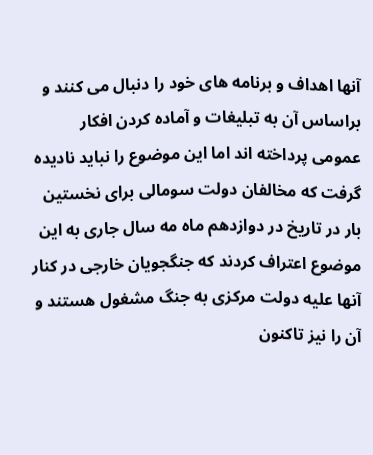آنها اهداف و برنامه های خود را دنبال می کنند و براساس آن به تبلیغات و آماده کردن افکار عمومی پرداخته اند اما این موضوع را نباید نادیده گرفت که مخالفان دولت سومالی برای نخستین بار در تاریخ در دوازدهم ماه مه سال جاری به این موضوع اعتراف کردند که جنگجویان خارجی در کنار آنها علیه دولت مرکزی به جنگ مشغول هستند و آن را نیز تاکنون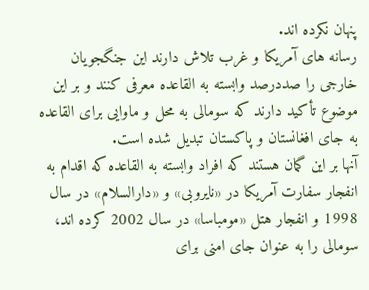پنهان نکرده اند.
رسانه های آمریکا و غرب تلاش دارند این جنگجویان خارجی را صددرصد وابسته به القاعده معرفی کنند و بر این موضوع تأکید دارند که سومالی به محل و ماوایی برای القاعده به جای افغانستان و پاکستان تبدیل شده است.
آنها بر این گمان هستند که افراد وابسته به القاعده که اقدام به انفجار سفارت آمریکا در «نایروبی» و «دارالسلام» در سال 1998 و انفجار هتل «مومباسا» در سال 2002 کرده اند، سومالی را به عنوان جای امنی برای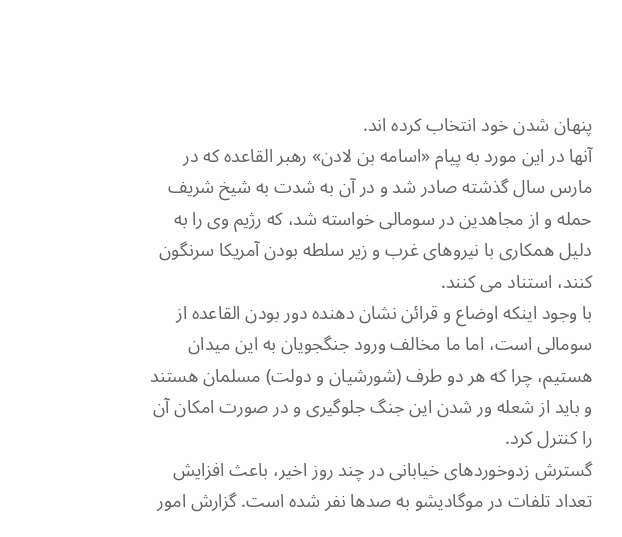پنهان شدن خود انتخاب کرده اند.
آنها در این مورد به پیام «اسامه بن لادن» رهبر القاعده که در مارس سال گذشته صادر شد و در آن به شدت به شیخ شریف حمله و از مجاهدین در سومالی خواسته شد، که رژیم وی را به دلیل همکاری با نیروهای غرب و زیر سلطه بودن آمریکا سرنگون کنند، استناد می کنند.
با وجود اینکه اوضاع و قرائن نشان دهنده دور بودن القاعده از سومالی است، اما ما مخالف ورود جنگجویان به این میدان هستیم، چرا که هر دو طرف (شورشیان و دولت) مسلمان هستند و باید از شعله ور شدن این جنگ جلوگیری و در صورت امکان آن را کنترل کرد.
گسترش زدوخوردهای خیابانی در چند روز اخیر، باعث افزایش تعداد تلفات در موگادیشو به صدها نفر شده است. گزارش امور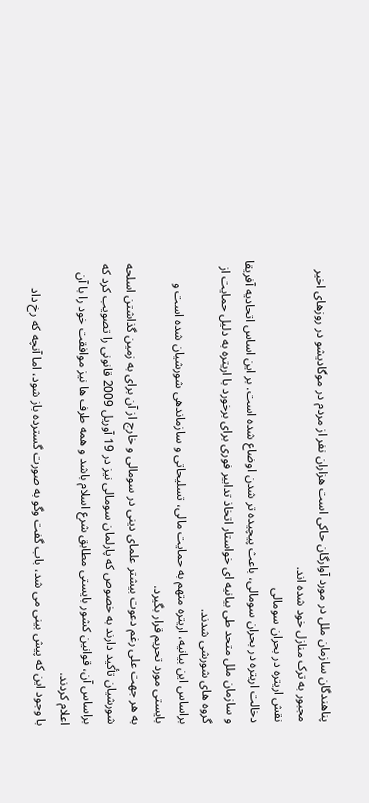پناهندگان سازمان ملل در مورد آوارگان حاکی است هزاران نفر از مردم در موگادیشو در روزهای اخیر مجبور به ترک منازل خود شده اند.
نقش اریتره در بحران سومالی
دخالت اریتره در بحران سومالی، باعث پیچیده تر شدن اوضاع شده است. بر این اساس اتحادیه آفریقا و سازمان ملل متحد طی بیانیه ای خواستار اتخاذ تدابیر فوری برای برخورد با اریتره به دلیل حمایت از گروه های شورشی شدند.
براساس این بیانیه، اریتره متهم به حمایت مالی، تسلیحاتی و سازماندهی شورشیان شده است و بایستی مورد تحریم قرار بگیرد.
به هر جهت علی رغم دعوت بیشتر علمای دینی در سومالی و خارج از آن برای به زمین گذاشتن اسلحه شورشیان تأکید دارند به خصوص که پارلمان سومالی نیز در 19 آوریل 2009 قانونی را تصویب کرد که براساس آن، قوانین کشور بایستی مطابق شرع اسلام باشد و همه طرف ها نیز موافقت خود را با آن اعلام کردند.
با وجود این که پیش بینی می شد، باب گفت وگو به صورت گسترده باز شود، اما آنچه که رخ داد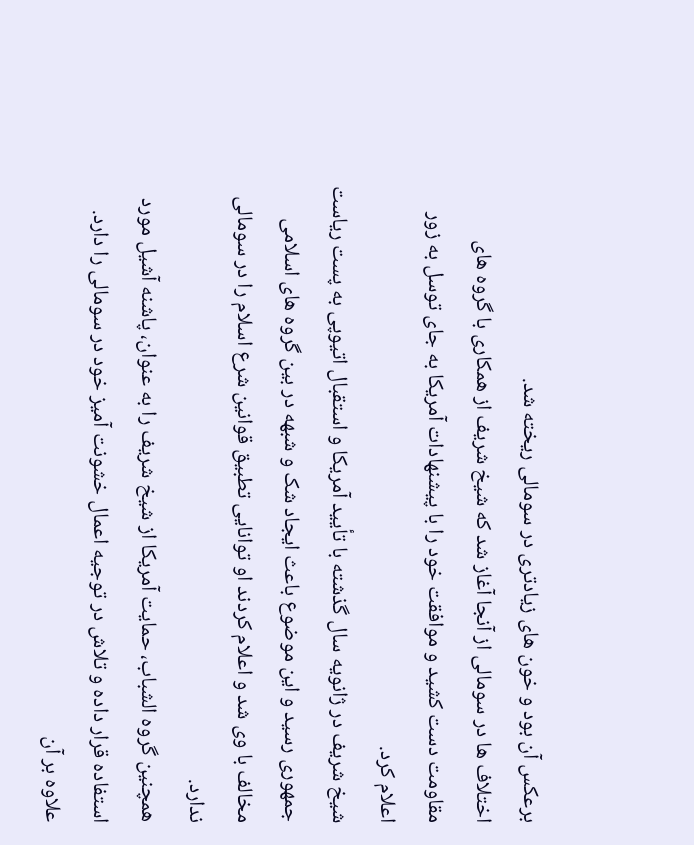برعکس آن بود و خون های زیادتری در سومالی ریخته شد.
اختلاف ها در سومالی از آنجا آغاز شد که شیخ شریف از همکاری با گروه های مقاومت دست کشید و موافقت خود را با پیشنهادات آمریکا به جای توسل به زور اعلام کرد.
شیخ شریف در ژانویه سال گذشته با تأیید آمریکا و استقبال اتیوپی به پست ریاست جمهوری رسید و این موضوع باعث ایجاد شک و شبهه در بین گروه های اسلامی مخالف با وی شد و اعلام کردند او توانایی تطبیق قوانین شرع اسلام را در سومالی ندارد.
همچنین گروه الشباب، حمایت آمریکا از شیخ شریف را به عنوان، پاشنه آشیل مورد استفاده قرار داده و تلاش در توجیه اعمال خشونت آمیز خود در سومالی را دارد.
علاوه بر آن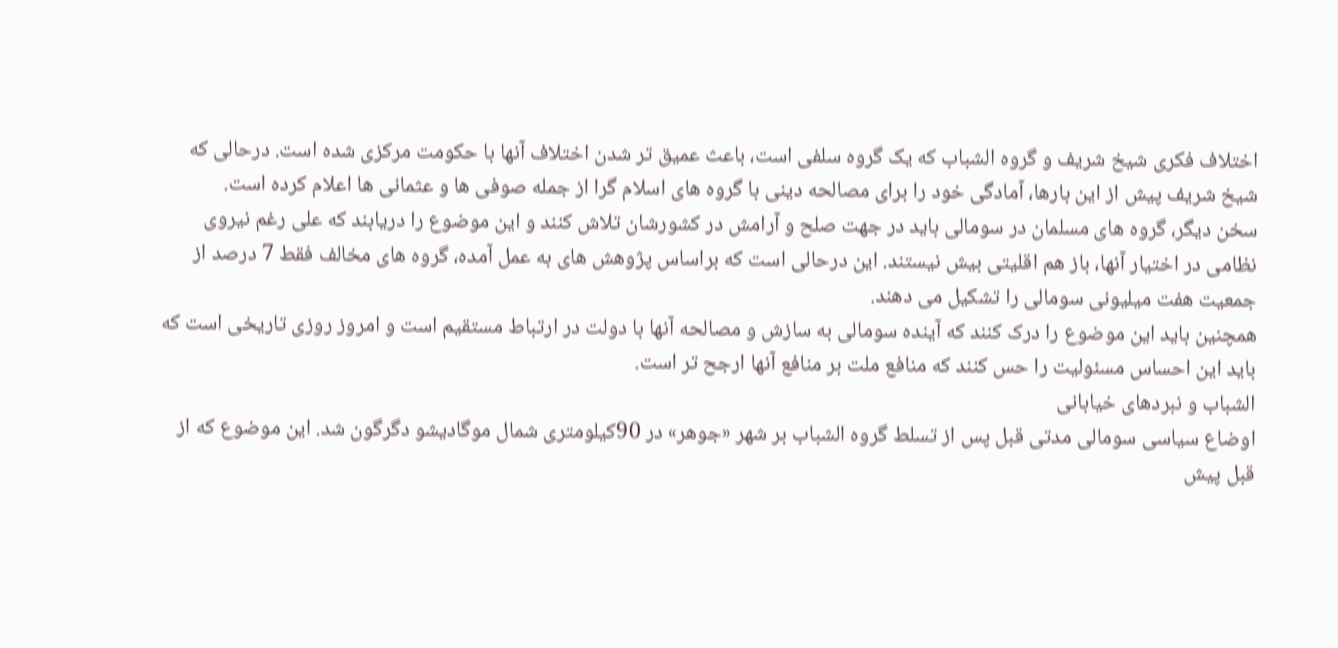اختلاف فکری شیخ شریف و گروه الشباب که یک گروه سلفی است، باعث عمیق تر شدن اختلاف آنها با حکومت مرکزی شده است. درحالی که شیخ شریف پیش از این بارها، آمادگی خود را برای مصالحه دینی با گروه های اسلام گرا از جمله صوفی ها و عثمانی ها اعلام کرده است.
سخن دیگر، گروه های مسلمان در سومالی باید در جهت صلح و آرامش در کشورشان تلاش کنند و این موضوع را دریابند که علی رغم نیروی نظامی در اختیار آنها، باز هم اقلیتی بیش نیستند. این درحالی است که براساس پژوهش های به عمل آمده، گروه های مخالف فقط 7 درصد از جمعیت هفت میلیونی سومالی را تشکیل می دهند.
همچنین باید این موضوع را درک کنند که آینده سومالی به سازش و مصالحه آنها با دولت در ارتباط مستقیم است و امروز روزی تاریخی است که باید این احساس مسئولیت را حس کنند که منافع ملت بر منافع آنها ارجح تر است.
الشباب و نبردهای خیابانی
اوضاع سیاسی سومالی مدتی قبل پس از تسلط گروه الشباب بر شهر «جوهر» در 90کیلومتری شمال موگادیشو دگرگون شد. این موضوع که از قبل پیش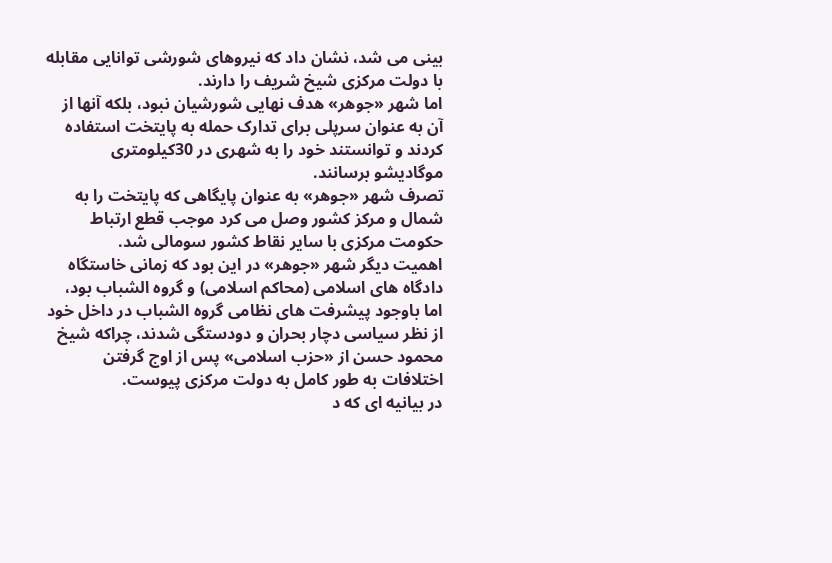بینی می شد، نشان داد که نیروهای شورشی توانایی مقابله با دولت مرکزی شیخ شریف را دارند.
اما شهر «جوهر» هدف نهایی شورشیان نبود، بلکه آنها از آن به عنوان سرپلی برای تدارک حمله به پایتخت استفاده کردند و توانستند خود را به شهری در 30کیلومتری موگادیشو برسانند.
تصرف شهر «جوهر» به عنوان پایگاهی که پایتخت را به شمال و مرکز کشور وصل می کرد موجب قطع ارتباط حکومت مرکزی با سایر نقاط کشور سومالی شد.
اهمیت دیگر شهر «جوهر» در این بود که زمانی خاستگاه دادگاه های اسلامی (محاکم اسلامی) و گروه الشباب بود، اما باوجود پیشرفت های نظامی گروه الشباب در داخل خود از نظر سیاسی دچار بحران و دودستگی شدند، چراکه شیخ محمود حسن از «حزب اسلامی» پس از اوج گرفتن اختلافات به طور کامل به دولت مرکزی پیوست.
در بیانیه ای که د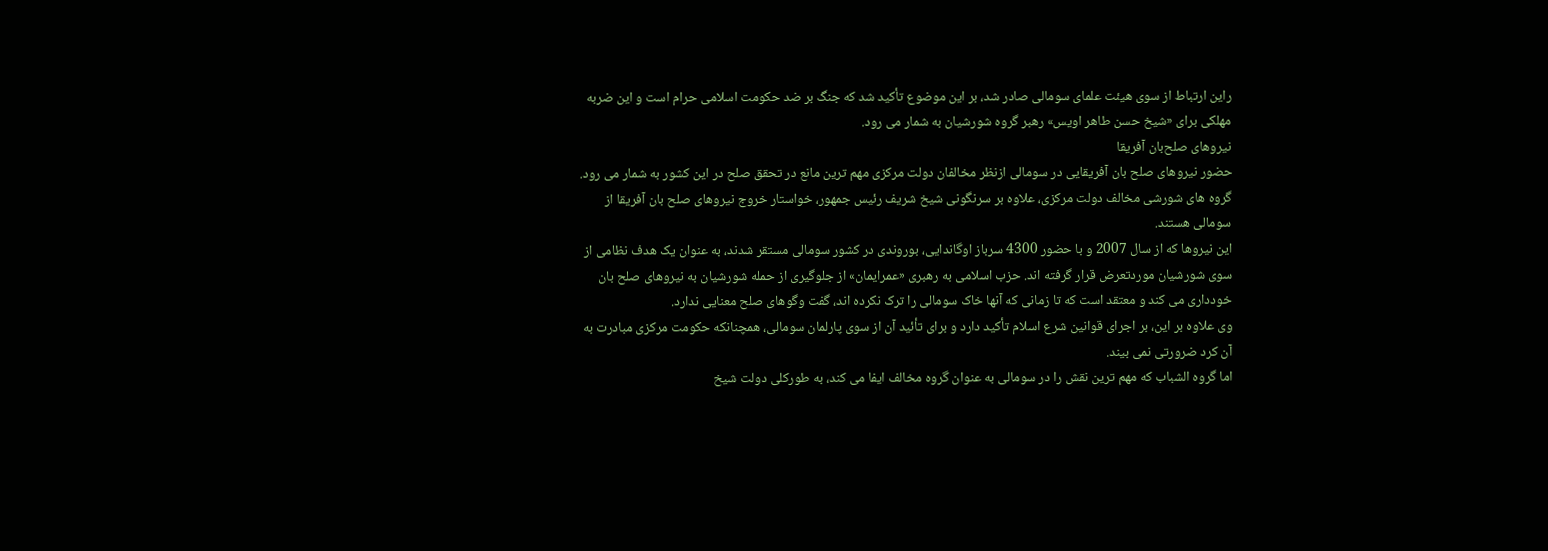راین ارتباط از سوی هیئت علمای سومالی صادر شد، بر این موضوع تأکید شد که جنگ بر ضد حکومت اسلامی حرام است و این ضربه مهلکی برای «شیخ حسن طاهر اویس» رهبر گروه شورشیان به شمار می رود.
نیروهای صلح‌بان آفریقا
حضور نیروهای صلح بان آفریقایی در سومالی ازنظر مخالفان دولت مرکزی مهم ترین مانع در تحقق صلح در این کشور به شمار می رود.
گروه های شورشی مخالف دولت مرکزی، علاوه بر سرنگونی شیخ شریف رئیس جمهور، خواستار خروج نیروهای صلح بان آفریقا از سومالی هستند.
این نیروها که از سال 2007 و با حضور 4300 سرباز اوگاندایی، بوروندی در کشور سومالی مستقر شدند، به عنوان یک هدف نظامی از سوی شورشیان موردتعرض قرار گرفته اند. حزب اسلامی به رهبری «عمرایمان» از جلوگیری از حمله شورشیان به نیروهای صلح بان خودداری می کند و معتقد است که تا زمانی که آنها خاک سومالی را ترک نکرده اند، گفت وگوهای صلح معنایی ندارد.
وی علاوه بر این، بر اجرای قوانین شرع اسلام تأکید دارد و برای تأئید آن از سوی پارلمان سومالی، همچنانکه حکومت مرکزی مبادرت به آن کرد ضرورتی نمی بیند.
اما گروه الشباب که مهم ترین نقش را در سومالی به عنوان گروه مخالف ایفا می کند، به طورکلی دولت شیخ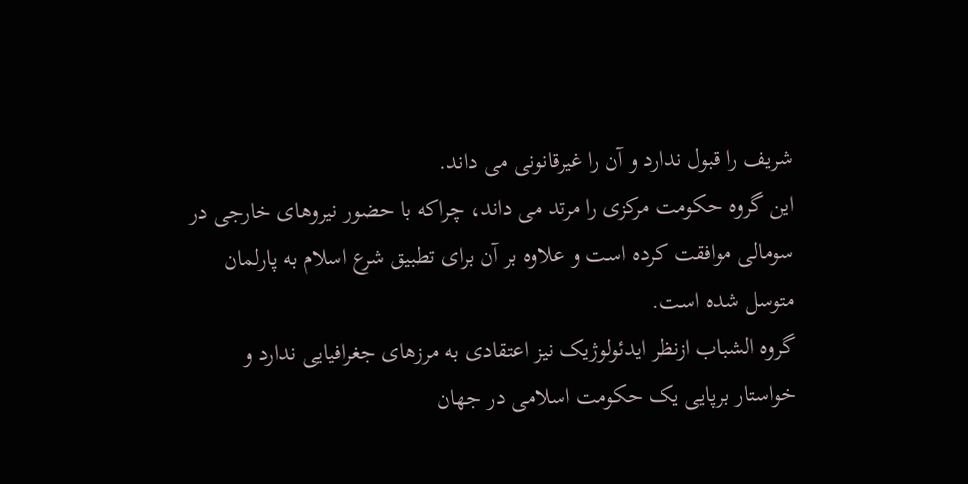شریف را قبول ندارد و آن را غیرقانونی می داند.
این گروه حکومت مرکزی را مرتد می داند، چراکه با حضور نیروهای خارجی در سومالی موافقت کرده است و علاوه بر آن برای تطبیق شرع اسلام به پارلمان متوسل شده است.
گروه الشباب ازنظر ایدئولوژیک نیز اعتقادی به مرزهای جغرافیایی ندارد و خواستار برپایی یک حکومت اسلامی در جهان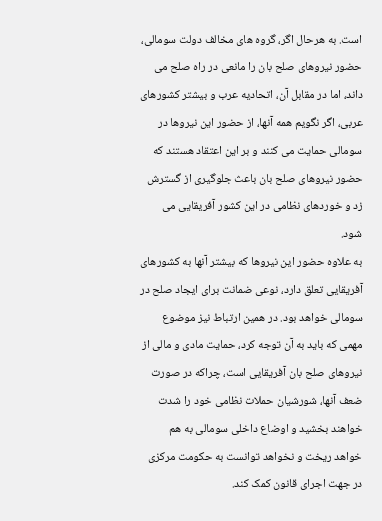است. به هرحال اگر، گروه های مخالف دولت سومالی، حضور نیروهای صلح بان را مانعی در راه صلح می داند، اما در مقابل آن، اتحادیه عرب و بیشتر کشورهای عربی، اگر نگویم همه آنها، از حضور این نیروها در سومالی حمایت می کنند و بر این اعتقاد هستند که حضور نیروهای صلح بان باعث جلوگیری از گسترش زد و خوردهای نظامی در این کشور آفریقایی می شود.
به علاوه حضور این نیروها که بیشتر آنها به کشورهای آفریقایی تعلق دارد، نوعی ضمانت برای ایجاد صلح در سومالی خواهد بود. در همین ارتباط نیز موضوع مهمی که باید به آن توجه کرد، حمایت مادی و مالی از نیروهای صلح بان آفریقایی است، چراکه در صورت ضعف آنها، شورشیان حملات نظامی خود را شدت خواهند بخشید و اوضاع داخلی سومالی به هم خواهد ریخت و نخواهد توانست به حکومت مرکزی در جهت اجرای قانون کمک کند.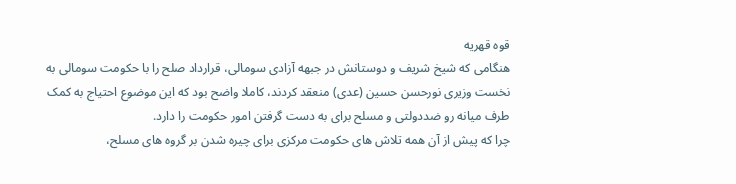قوه قهریه
هنگامی که شیخ شریف و دوستانش در جبهه آزادی سومالی، قرارداد صلح را با حکومت سومالی به نخست وزیری نورحسن حسین (عدی) منعقد کردند، کاملا واضح بود که این موضوع احتیاج به کمک طرف میانه رو ضددولتی و مسلح برای به دست گرفتن امور حکومت را دارد.
چرا که پیش از آن همه تلاش های حکومت مرکزی برای چیره شدن بر گروه های مسلح،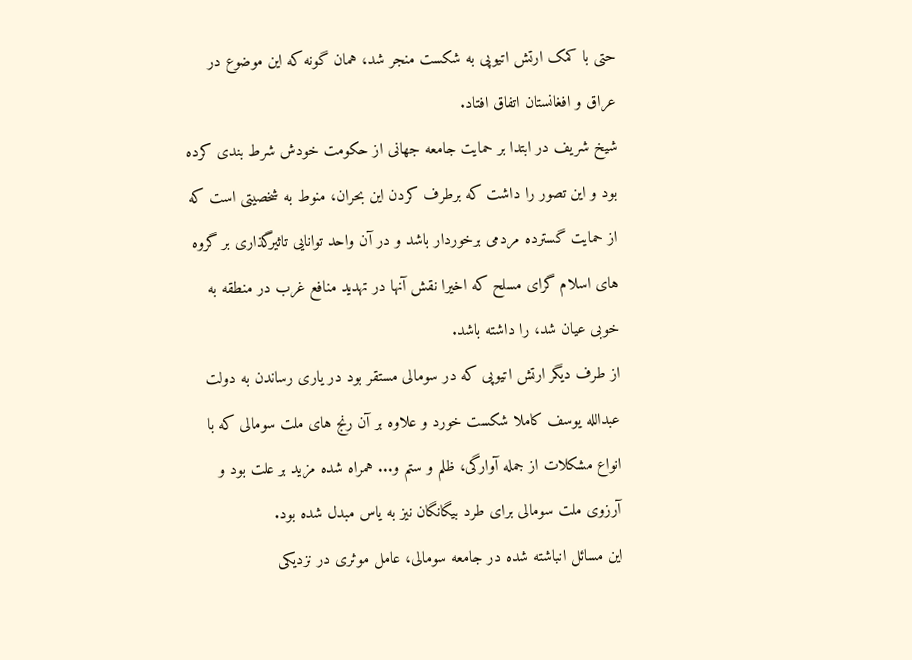حتی با کمک ارتش اتیوپی به شکست منجر شد، همان گونه که این موضوع در عراق و افغانستان اتفاق افتاد.
شیخ شریف در ابتدا بر حمایت جامعه جهانی از حکومت خودش شرط بندی کرده بود و این تصور را داشت که برطرف کردن این بحران، منوط به شخصیتی است که از حمایت گسترده مردمی برخوردار باشد و در آن واحد توانایی تاثیرگذاری بر گروه های اسلام گرای مسلح که اخیرا نقش آنها در تهدید منافع غرب در منطقه به خوبی عیان شد، را داشته باشد.
از طرف دیگر ارتش اتیوپی که در سومالی مستقر بود در یاری رساندن به دولت عبدالله یوسف کاملا شکست خورد و علاوه بر آن رنج های ملت سومالی که با انواع مشکلات از جمله آوارگی، ظلم و ستم و... همراه شده مزید بر علت بود و آرزوی ملت سومالی برای طرد بیگانگان نیز به یاس مبدل شده بود.
این مسائل انباشته شده در جامعه سومالی، عامل موثری در نزدیکی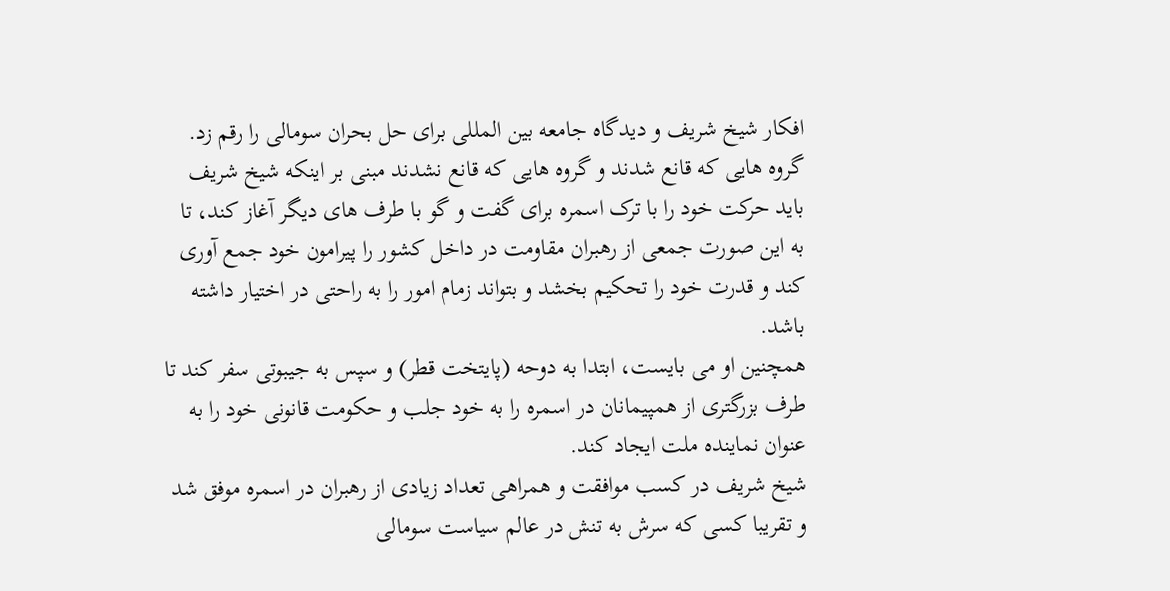افکار شیخ شریف و دیدگاه جامعه بین المللی برای حل بحران سومالی را رقم زد.
گروه هایی که قانع شدند و گروه هایی که قانع نشدند مبنی بر اینکه شیخ شریف باید حرکت خود را با ترک اسمره برای گفت و گو با طرف های دیگر آغاز کند، تا به این صورت جمعی از رهبران مقاومت در داخل کشور را پیرامون خود جمع آوری کند و قدرت خود را تحکیم بخشد و بتواند زمام امور را به راحتی در اختیار داشته باشد.
همچنین او می بایست، ابتدا به دوحه (پایتخت قطر) و سپس به جیبوتی سفر کند تا طرف بزرگتری از همپیمانان در اسمره را به خود جلب و حکومت قانونی خود را به عنوان نماینده ملت ایجاد کند.
شیخ شریف در کسب موافقت و همراهی تعداد زیادی از رهبران در اسمره موفق شد و تقریبا کسی که سرش به تنش در عالم سیاست سومالی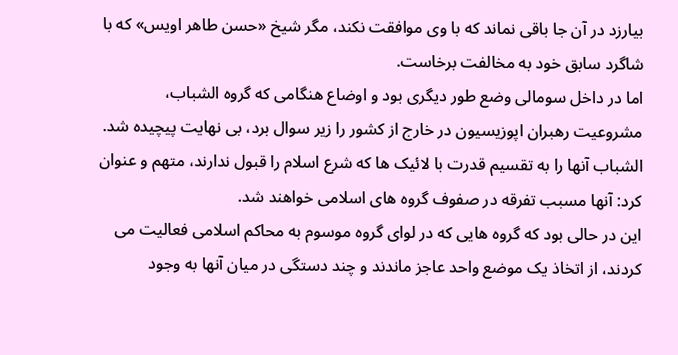بیارزد در آن جا باقی نماند که با وی موافقت نکند، مگر شیخ «حسن طاهر اویس» که با شاگرد سابق خود به مخالفت برخاست.
اما در داخل سومالی وضع طور دیگری بود و اوضاع هنگامی که گروه الشباب، مشروعیت رهبران اپوزیسیون در خارج از کشور را زیر سوال برد، بی نهایت پیچیده شد.
الشباب آنها را به تقسیم قدرت با لائیک ها که شرع اسلام را قبول ندارند، متهم و عنوان کرد: آنها مسبب تفرقه در صفوف گروه های اسلامی خواهند شد.
این در حالی بود که گروه هایی که در لوای گروه موسوم به محاکم اسلامی فعالیت می کردند، از اتخاذ یک موضع واحد عاجز ماندند و چند دستگی در میان آنها به وجود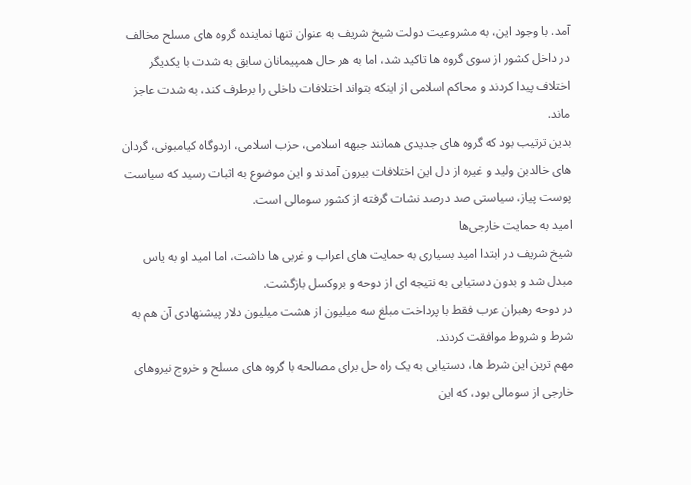آمد. با وجود این، به مشروعیت دولت شیخ شریف به عنوان تنها نماینده گروه های مسلح مخالف در داخل کشور از سوی گروه ها تاکید شد، اما به هر حال همپیمانان سابق به شدت با یکدیگر اختلاف پیدا کردند و محاکم اسلامی از اینکه بتواند اختلافات داخلی را برطرف کند، به شدت عاجز ماند.
بدین ترتیب بود که گروه های جدیدی همانند جبهه اسلامی، حزب اسلامی، اردوگاه کیامبونی، گردان های خالدبن ولید و غیره از دل این اختلافات بیرون آمدند و این موضوع به اثبات رسید که سیاست پوست پیاز، سیاستی صد درصد نشات گرفته از کشور سومالی است.
امید به حمایت خارجی‌ها
شیخ شریف در ابتدا امید بسیاری به حمایت های اعراب و غربی ها داشت، اما امید او به یاس مبدل شد و بدون دستیابی به نتیجه ای از دوحه و بروکسل بازگشت.
در دوحه رهبران عرب فقط با پرداخت مبلغ سه میلیون از هشت میلیون دلار پیشنهادی آن هم به شرط و شروط موافقت کردند.
مهم ترین این شرط ها، دستیابی به یک راه حل برای مصالحه با گروه های مسلح و خروج نیروهای خارجی از سومالی بود، که این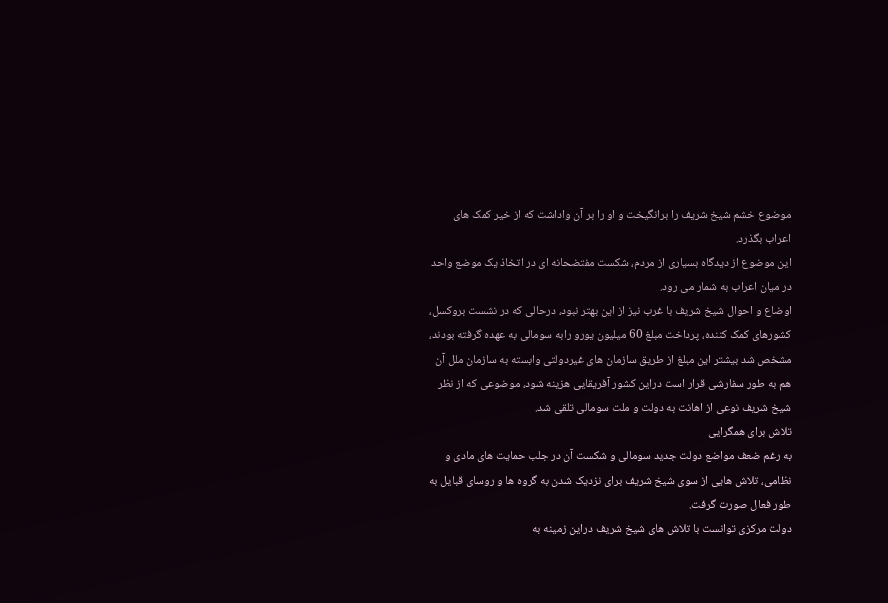موضوع خشم شیخ شریف را برانگیخت و او را بر آن واداشت که از خیر کمک های اعراب بگذرد.
این موضوع از دیدگاه بسیاری از مردم، شکست مفتضحانه ای در اتخاذ یک موضع واحد در میان اعراب به شمار می رود.
اوضاع و احوال شیخ شریف با غرب نیز از این بهتر نبود، درحالی که در نشست بروکسل، کشورهای کمک کننده، پرداخت مبلغ 60 میلیون یورو رابه سومالی به عهده گرفته بودند، مشخص شد بیشتر این مبلغ از طریق سازمان های غیردولتی وابسته به سازمان ملل آن هم به طور سفارشی قرار است دراین کشور آفریقایی هزینه شود، موضوعی که از نظر شیخ شریف نوعی از اهانت به دولت و ملت سومالی تلقی شد.
تلاش برای همگرایی
به رغم ضعف مواضع دولت جدید سومالی و شکست آن در جلب حمایت های مادی و نظامی، تلاش هایی از سوی شیخ شریف برای نزدیک شدن به گروه ها و روسای قبایل به طور فعال صورت گرفت.
دولت مرکزی توانست با تلاش های شیخ شریف دراین زمینه به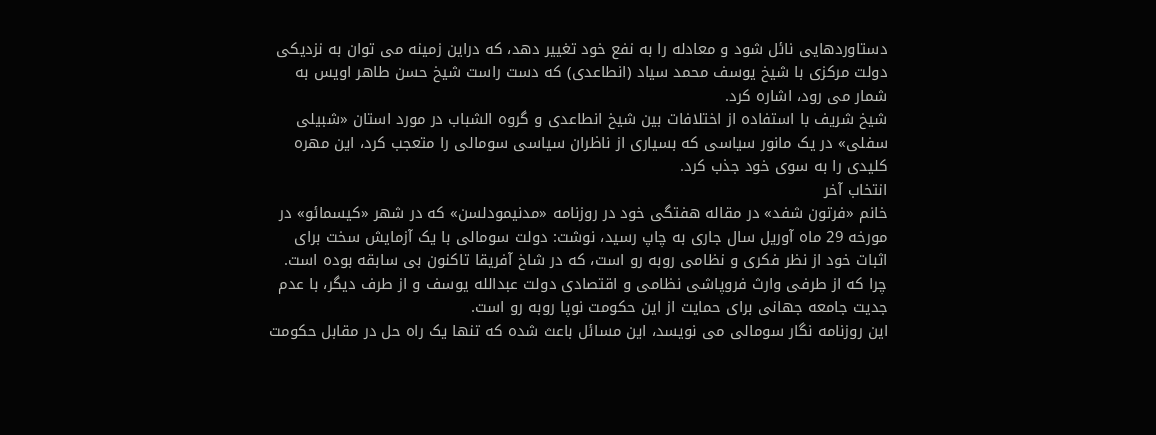دستاوردهایی نائل شود و معادله را به نفع خود تغییر دهد، که دراین زمینه می توان به نزدیکی دولت مرکزی با شیخ یوسف محمد سیاد (انطاعدی) که دست راست شیخ حسن طاهر اویس به شمار می رود، اشاره کرد.
شیخ شریف با استفاده از اختلافات بین شیخ انطاعدی و گروه الشباب در مورد استان «شبیلی سفلی» در یک مانور سیاسی که بسیاری از ناظران سیاسی سومالی را متعجب کرد، این مهره کلیدی را به سوی خود جذب کرد.
انتخاب آخر
خانم «فرتون شفد» در مقاله هفتگی خود در روزنامه «مدنیمودلسن» که در شهر «کیسمائو» در مورخه 29 ماه آوریل سال جاری به چاپ رسید، نوشت: دولت سومالی با یک آزمایش سخت برای اثبات خود از نظر فکری و نظامی روبه رو است، که در شاخ آفریقا تاکنون بی سابقه بوده است. چرا که از طرفی وارث فروپاشی نظامی و اقتصادی دولت عبدالله یوسف و از طرف دیگر، با عدم جدیت جامعه جهانی برای حمایت از این حکومت نوپا روبه رو است.
این روزنامه نگار سومالی می نویسد، این مسائل باعث شده که تنها یک راه حل در مقابل حکومت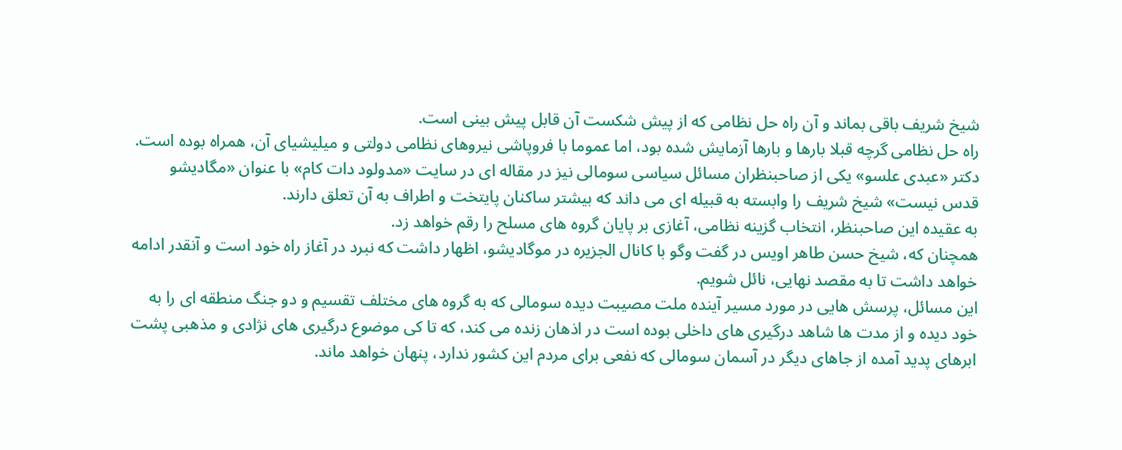شیخ شریف باقی بماند و آن راه حل نظامی که از پیش شکست آن قابل پیش بینی است.
راه حل نظامی گرچه قبلا بارها و بارها آزمایش شده بود، اما عموما با فروپاشی نیروهای نظامی دولتی و میلیشیای آن، همراه بوده است.
دکتر «عبدی علسو» یکی از صاحبنظران مسائل سیاسی سومالی نیز در مقاله ای در سایت «مدولود دات کام» با عنوان «مگادیشو قدس نیست» شیخ شریف را وابسته به قبیله ای می داند که بیشتر ساکنان پایتخت و اطراف به آن تعلق دارند.
به عقیده این صاحبنظر، انتخاب گزینه نظامی، آغازی بر پایان گروه های مسلح را رقم خواهد زد.
همچنان که، شیخ حسن طاهر اویس در گفت وگو با کانال الجزیره در موگادیشو، اظهار داشت که نبرد در آغاز راه خود است و آنقدر ادامه خواهد داشت تا به مقصد نهایی، نائل شویم.
این مسائل، پرسش هایی در مورد مسیر آینده ملت مصیبت دیده سومالی که به گروه های مختلف تقسیم و دو جنگ منطقه ای را به خود دیده و از مدت ها شاهد درگیری های داخلی بوده است در اذهان زنده می کند، که تا کی موضوع درگیری های نژادی و مذهبی پشت ابرهای پدید آمده از جاهای دیگر در آسمان سومالی که نفعی برای مردم این کشور ندارد، پنهان خواهد ماند.